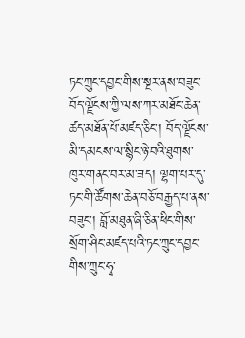ཏང་ཀྲུང་དབྱང་གིས་སྔར་ནས་བཟུང་བོད་ལྗོངས་ཀྱི་ལས་ཀར་མཐོང་ཆེན་ཚད་མཐོན་པོ་མཛད་ཅིང་། བོད་ལྗོངས་མི་དམངས་ལ་སྙིང་ཉེ་བའི་ཐུགས་ཁུར་གནང་བར་མ་ཟད། ལྷག་པར་དུ་ཏང་གི་ཚོགས་ཆེན་བཅོ་བརྒྱད་པ་ནས་བཟུང་། བློ་མཐུན་ཞི་ཅིན་ཕིང་གིས་སྲོག་ཤིང་མཛད་པའི་ཏང་ཀྲུང་དབྱང་གིས་ཀྲུང་ཧྭ་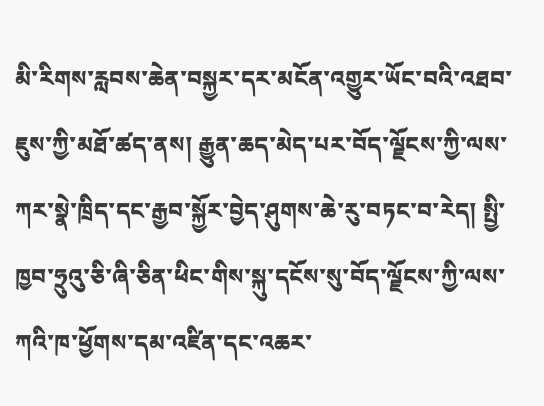མི་རིགས་རླབས་ཆེན་བསྐྱར་དར་མངོན་འགྱུར་ཡོང་བའི་འཐབ་ཇུས་ཀྱི་མཐོ་ཚད་ནས། རྒྱུན་ཆད་མེད་པར་བོད་ལྗོངས་ཀྱི་ལས་ཀར་སྣེ་ཁྲིད་དང་རྒྱབ་སྐྱོར་བྱེད་ཤུགས་ཆེ་རུ་བཏང་བ་རེད། སྤྱི་ཁྱབ་ཧྲུའུ་ཅི་ཞི་ཅིན་ཕིང་གིས་སྐུ་དངོས་སུ་བོད་ལྗོངས་ཀྱི་ལས་ཀའི་ཁ་ཕྱོགས་དམ་འཛིན་དང་འཆར་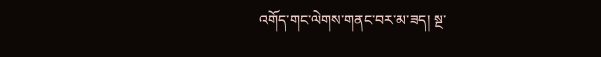འགོད་གང་ལེགས་གནང་བར་མ་ཟད། སྔ་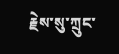རྗེས་སུ་ཀྲུང་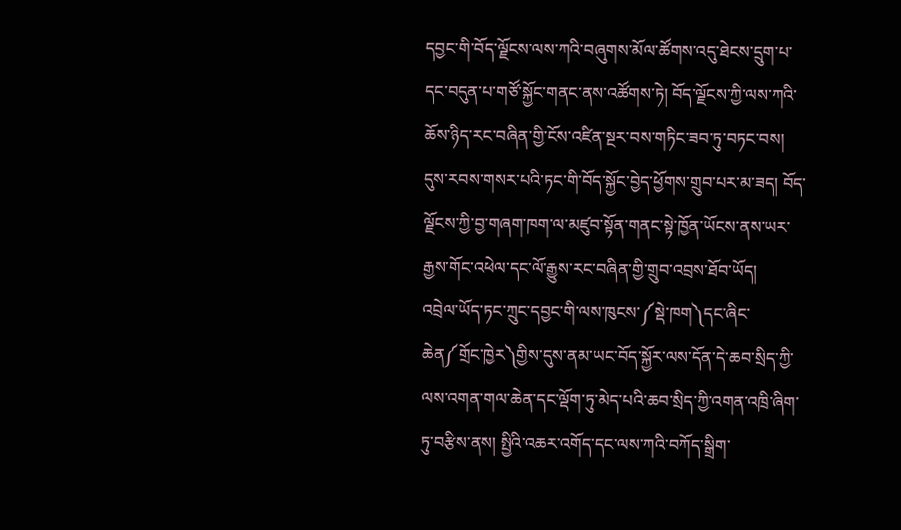དབྱང་གི་བོད་ལྗོངས་ལས་ཀའི་བཞུགས་མོལ་ཚོགས་འདུ་ཐེངས་དྲུག་པ་དང་བདུན་པ་གཙོ་སྐྱོང་གནང་ནས་འཚོགས་ཏེ། བོད་ལྗོངས་ཀྱི་ལས་ཀའི་ཆོས་ཉིད་རང་བཞིན་གྱི་ངོས་འཛིན་སྔར་བས་གཏིང་ཟབ་ཏུ་བཏང་བས། དུས་རབས་གསར་པའི་ཏང་གི་བོད་སྐྱོང་བྱེད་ཕྱོགས་གྲུབ་པར་མ་ཟད། བོད་ལྗོངས་ཀྱི་བྱ་གཞག་ཁག་ལ་མཛུབ་སྟོན་གནང་སྟེ་ཁྱོན་ཡོངས་ནས་ཡར་རྒྱས་གོང་འཕེལ་དང་ལོ་རྒྱུས་རང་བཞིན་གྱི་གྲུབ་འབྲས་ཐོབ་ཡོད།
འབྲེལ་ཡོད་ཏང་ཀྲུང་དབྱང་གི་ལས་ཁུངས་༼སྡེ་ཁག༽དང་ཞིང་ཆེན༼གྲོང་ཁྱེར༽གྱིས་དུས་ནམ་ཡང་བོད་སྐྱོར་ལས་དོན་དེ་ཆབ་སྲིད་ཀྱི་ལས་འགན་གལ་ཆེན་དང་ལྡོག་ཏུ་མེད་པའི་ཆབ་སྲིད་ཀྱི་འགན་འཁྲི་ཞིག་ཏུ་བརྩིས་ནས། སྤྱིའི་འཆར་འགོད་དང་ལས་ཀའི་བཀོད་སྒྲིག་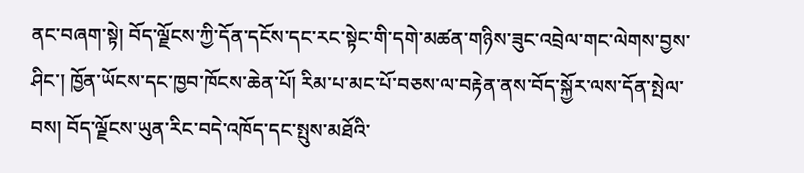ནང་བཞག་སྟེ། བོད་ལྗོངས་ཀྱི་དོན་དངོས་དང་རང་སྟེང་གི་དགེ་མཚན་གཉིས་ཟུང་འབྲེལ་གང་ལེགས་བྱས་ཤིང་། ཁྱོན་ཡོངས་དང་ཁྱབ་ཁོངས་ཆེན་པོ། རིམ་པ་མང་པོ་བཅས་ལ་བརྟེན་ནས་བོད་སྐྱོར་ལས་དོན་སྤེལ་བས། བོད་ལྗོངས་ཡུན་རིང་བདེ་འཁོད་དང་སྤུས་མཐོའི་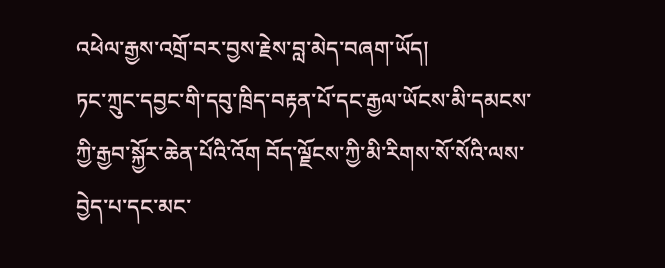འཕེལ་རྒྱས་འགྲོ་བར་བྱས་རྗེས་བླ་མེད་བཞག་ཡོད།
ཏང་ཀྲུང་དབྱང་གི་དབུ་ཁྲིད་བརྟན་པོ་དང་རྒྱལ་ཡོངས་མི་དམངས་ཀྱི་རྒྱབ་སྐྱོར་ཆེན་པོའི་འོག བོད་ལྗོངས་ཀྱི་མི་རིགས་སོ་སོའི་ལས་བྱེད་པ་དང་མང་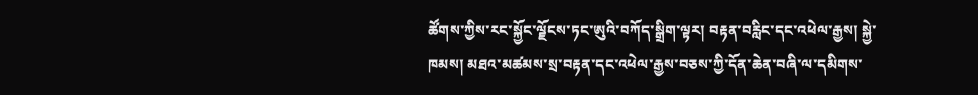ཚོགས་ཀྱིས་རང་སྐྱོང་ལྗོངས་ཏང་ཨུའི་བཀོད་སྒྲིག་ལྟར། བརྟན་བརླིང་དང་འཕེལ་རྒྱས། སྐྱེ་ཁམས། མཐའ་མཚམས་སྲ་བརྟན་དང་འཕེལ་རྒྱས་བཅས་ཀྱི་དོན་ཆེན་བཞི་ལ་དམིགས་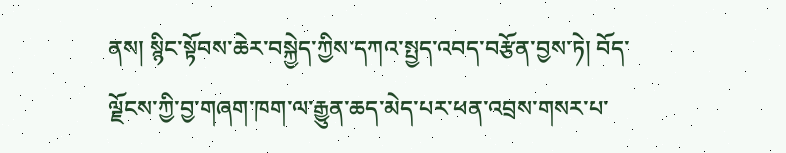ནས། སྙིང་སྟོབས་ཆེར་བསྐྱེད་ཀྱིས་དཀའ་སྤྱད་འབད་བརྩོན་བྱས་ཏེ། བོད་ལྗོངས་ཀྱི་བྱ་གཞག་ཁག་ལ་རྒྱུན་ཆད་མེད་པར་ཕན་འབྲས་གསར་པ་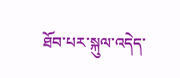ཐོབ་པར་སྐུལ་འདེད་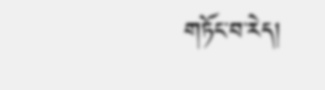གཏོང་བ་རེད།